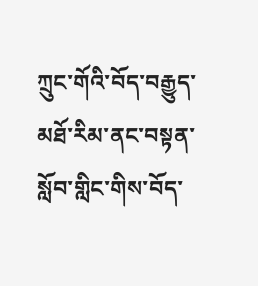ཀྲུང་གོའི་བོད་བརྒྱུད་མཐོ་རིམ་ནང་བསྟན་སློབ་གླིང་གིས་བོད་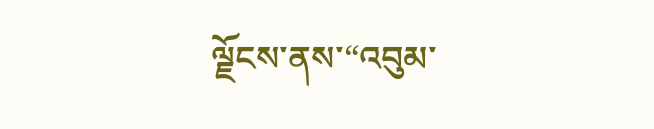ལྗོངས་ནས་“འབུམ་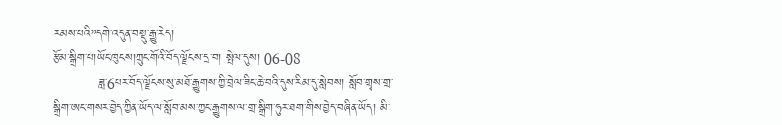རམས་པའི”དགེ་འདུན་བསྡུ་རྒྱུ་རེད།
རྩོམ་སྒྲིག་པ།ཡོང་ཁུངས།ཀྲུང་གོའི་བོད་ལྗོངས་དྲ་བ། སྤེལ་དུས། 06-08
           ཟླ་6པར་བོད་ལྗོངས་སུ་མཐོ་རྒྱུགས་ཀྱི་བྲེལ་ཟིང་ཆེ་བའི་དུས་རིམ་དུ་སླེབས། སློབ་གྲྭས་གྲ་སྒྲིག་ཨང་གསར་བྱེད་ཀྱིན་ཡོད་ལ་སློབ་མས་ཀྱང་རྒྱུགས་ལ་གྲ་སྒྲིག་ཧུར་ཐག་གིས་བྱེད་བཞིན་ཡོད། མི་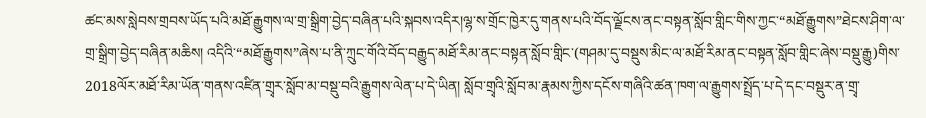ཚང་མས་སླེབས་གྲབས་ཡོད་པའི་མཐོ་རྒྱུགས་ལ་གྲ་སྒྲིག་བྱེད་བཞིན་པའི་སྐབས་འདིར།ལྷ་ས་གྲོང་ཁྱེར་དུ་གནས་པའི་བོད་ལྗོངས་ནང་བསྟན་སློབ་གླིང་གིས་ཀྱང་“མཐོ་རྒྱུགས”ཐེངས་ཤིག་ལ་གྲ་སྒྲིག་བྱེད་བཞིན་མཆིས། འདིའི་“མཐོ་རྒྱུགས”ཞེས་པ་ནི་ཀྲུང་གོའི་བོད་བརྒྱུད་མཐོ་རིམ་ནང་བསྟན་སློབ་གླིང་(གཤམ་དུ་བསྡུས་མིང་ལ་མཐོ་རིམ་ནང་བསྟན་སློབ་གླིང་ཞེས་བསྡུ་རྒྱུ)གིས་2018ལོར་མཐོ་རིམ་ཡོན་གནས་འཛིན་གྲྭར་སློབ་མ་བསྡུ་བའི་རྒྱུགས་ལེན་པ་དེ་ཡིན། སློབ་གྲྭའི་སློབ་མ་རྣམས་ཀྱིས་དངོས་གཞིའི་ཚན་ཁག་ལ་རྒྱུགས་སྤྲོད་པ་དེ་དང་བསྡུར་ན་གྲྭ་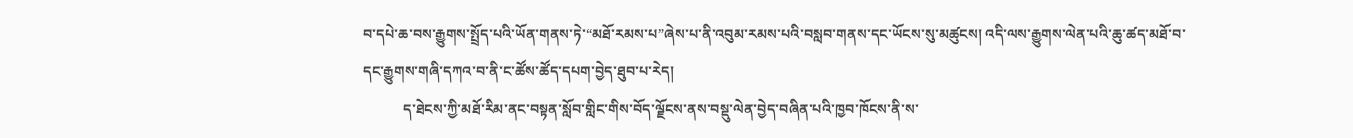བ་དཔེ་ཆ་བས་རྒྱུགས་སྤྲོད་པའི་ཡོན་གནས་ཏེ་“མཐོ་རམས་པ”ཞེས་པ་ནི་འབུམ་རམས་པའི་བསླབ་གནས་དང་ཡོངས་སུ་མཚུངས། འདི་ལས་རྒྱུགས་ལེན་པའི་ཆུ་ཚད་མཐོ་བ་དང་རྒྱུགས་གཞི་དཀའ་བ་ནི་ང་ཚོས་ཚོད་དཔག་བྱེད་ཐུབ་པ་རེད།
           ད་ཐེངས་ཀྱི་མཐོ་རིམ་ནང་བསྟན་སློབ་གླིང་གིས་བོད་ལྗོངས་ནས་བསྡུ་ལེན་བྱེད་བཞིན་པའི་ཁྱབ་ཁོངས་ནི་ས་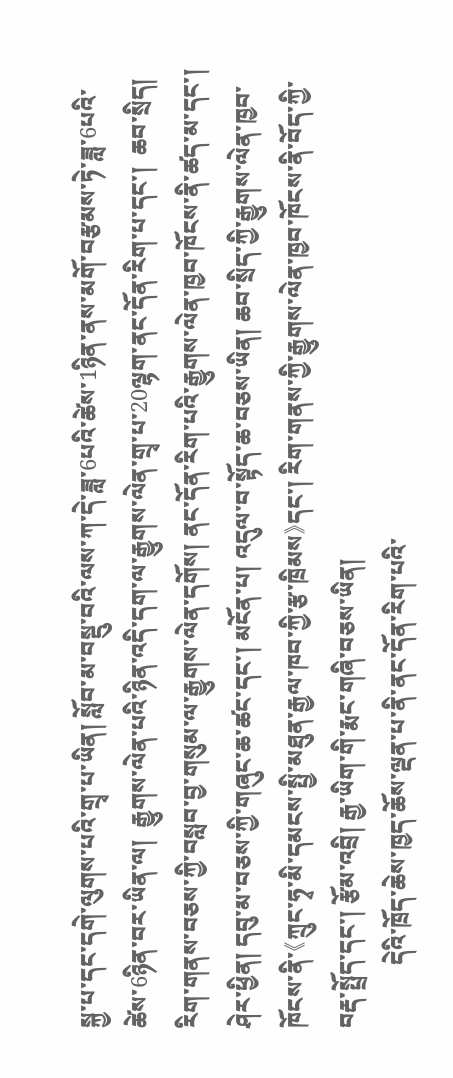སྐྱ་པ་དང་དགེ་ལུགས་པའི་གྲྭ་པ་ཡིན། སློབ་མ་བསྡུ་བའི་ལས་ཀ་དེ་ཟླ་6པའི་ཚེས་1ཉིན་ནས་མགོ་བརྩམས་ཏེ་ཟླ་6པའི་ཚེས་6ཉིན་བར་ཡིན་ལ།  རྒྱུགས་ལེན་པའི་ཉིན་འདི་དག་ལ་རྒྱུགས་ལེན་གྲྭ་པ་20ལྷག་ནང་དོན་རིག་པ་དང་།  ཆབ་སྲིད། རིག་གནས་བཅས་ཀྱི་བསླབ་བྱ་གསུམ་ལ་རྒྱུགས་ལེན་དགོས། ནང་དོན་རིག་པའི་རྒྱུགས་ལེན་ཁྱབ་ཁོངས་ནི་ཚད་མ་དང་། ཤེར་ཕྱིན། དབུ་མ་བཅས་ཀྱི་གཞུང་ཆ་ཚང་དང་། མངོན་པ། འདུལ་བ་སྟོད་ཆ་བཅས་ཡིན། ཆབ་སྲིད་ཀྱི་རྒྱུགས་ལེན་ཁྱབ་ཁོངས་ནི་《ཀྲུང་ཧྭ་མི་དམངས་སྤྱི་མཐུན་རྒྱལ་ཁབ་ཀྱི་རྩ་ཁྲིམས》དང་། རིག་གནས་ཀྱི་རྒྱུགས་ལེན་ཁྱབ་ཁོངས་ནི་བོད་ཀྱི་བརྡ་སྤྲོད་དང་། རྩོམ་འབྲི། རྒྱ་ཡིག་གི་རྨང་གཞི་བཅས་ཡིན།
           དེའི་ཁྲོད་ཆེས་ཁྱད་ཆོས་ལྡན་པ་ནི་ནང་དོན་རིག་པའི་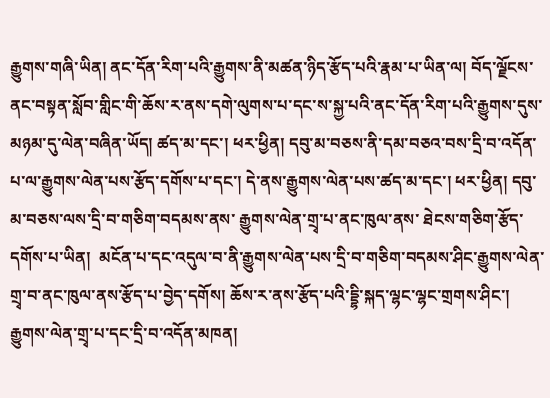རྒྱུགས་གཞི་ཡིན། ནང་དོན་རིག་པའི་རྒྱུགས་ནི་མཚན་ཉིད་རྩོད་པའི་རྣམ་པ་ཡིན་ལ། བོད་ལྗོངས་ནང་བསྟན་སློབ་གླིང་གི་ཆོས་ར་ནས་དགེ་ལུགས་པ་དང་ས་སྐྱ་པའི་ནང་དོན་རིག་པའི་རྒྱུགས་དུས་མཉམ་དུ་ལེན་བཞིན་ཡོད། ཚད་མ་དང་། ཕར་ཕྱིན། དབུ་མ་བཅས་ནི་དམ་བཅའ་བས་དྲི་བ་འདོན་པ་ལ་རྒྱུགས་ལེན་པས་རྩོད་དགོས་པ་དང་། དེ་ནས་རྒྱུགས་ལེན་པས་ཚད་མ་དང་། ཕར་ཕྱིན། དབུ་མ་བཅས་ལས་དྲི་བ་གཅིག་བདམས་ནས་ རྒྱུགས་ལེན་གྲྭ་པ་ནང་ཁུལ་ནས་ ཐེངས་གཅིག་རྩོད་དགོས་པ་ཡིན།  མངོན་པ་དང་འདུལ་བ་ནི་རྒྱུགས་ལེན་པས་དྲི་བ་གཅིག་བདམས་ཤིང་རྒྱུགས་ལེན་གྲྭ་བ་ནང་ཁུལ་ནས་རྩོད་པ་བྱེད་དགོས། ཆོས་ར་ནས་རྩོད་པའི་དྡྷི་སྐད་ལྷང་ལྷང་གྲགས་ཤིང་།  རྒྱུགས་ལེན་གྲྭ་པ་དང་དྲི་བ་འདོན་མཁན།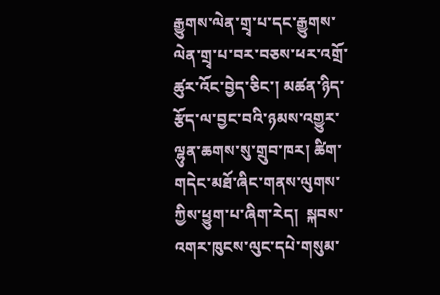རྒྱུགས་ལེན་གྲྭ་པ་དང་རྒྱུགས་ལེན་གྲྭ་པ་བར་བཅས་ཕར་འགྲོ་ཚུར་འོང་བྱེད་ཅིང་། མཚན་ཉིད་རྩོད་ལ་བྱང་བའི་ཉམས་འགྱུར་ལྷུན་ཆགས་སུ་གྲུབ་ཁར། ཚིག་གདེང་མཐོ་ཞིང་གནས་ལུགས་ཀྱིས་ཕྱུག་པ་ཞིག་རེད།  སྐབས་འགར་ཁུངས་ལུང་དཔེ་གསུམ་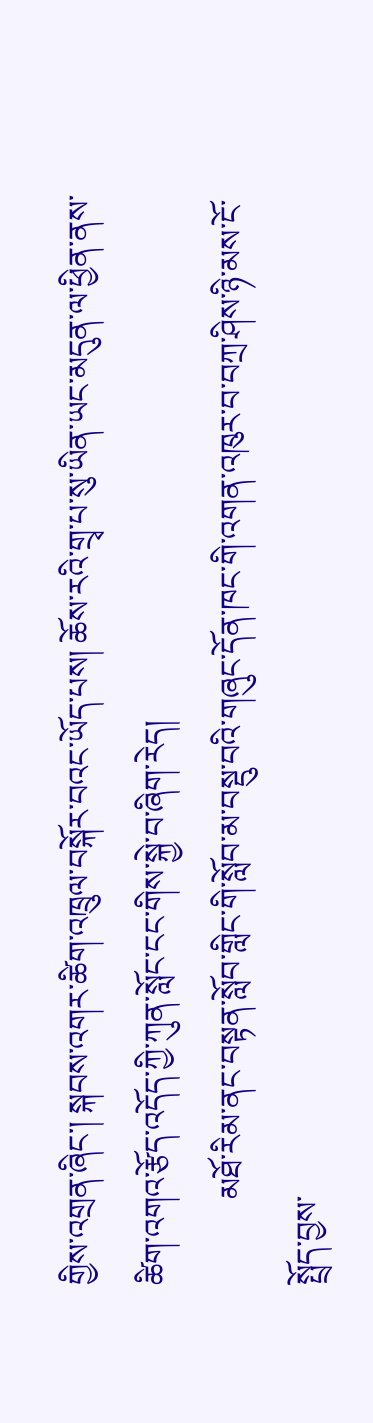གྱིས་འགྲན་ཞིང་། སྐབས་འགར་ཚིག་འཁྲུལ་བསྐོར་བའང་ཡོད་པས། ཆོས་རའི་གྲྭ་པ་སུ་ཡིན་ཡང་མདུན་ལ་ཕྱིན་ནས་ཚིག་འགའ་རྩོད་འདོད་ཀྱི་ཀུན་སློང་ངང་གིས་སྐྱེ་བ་ཞིག་རེད།
           མཐོ་རིམ་ནང་བསྟན་སློབ་གླིང་གི་སློབ་མ་བསྡུ་བའི་གཞུང་དོན་ཁང་གི་འགན་འཁུར་བ་བཀྲ་ཤིས་ཉི་མས་ངོ་སྤྲོད་བྱས་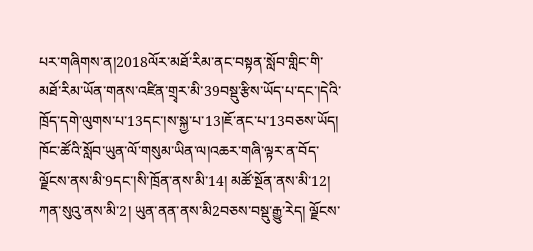པར་གཞིགས་ན།2018ལོར་མཐོ་རིམ་ནང་བསྟན་སློབ་གླིང་གི་མཐོ་རིམ་ཡོན་གནས་འཛིན་གྲྭར་མི་39བསྡུ་རྩིས་ཡོད་པ་དང་།དེའི་ཁྲོད་དགེ་ལུགས་པ་13དང་།ས་སྐྱ་པ་13།ཇོ་ནང་པ་13བཅས་ཡོད། ཁོང་ཚོའི་སློབ་ཡུན་ལོ་གསུམ་ཡིན་ལ།འཆར་གཞི་ལྟར་ན་བོད་ལྗོངས་ནས་མི་9དང་།སི་ཁྲོན་ནས་མི་14། མཚོ་སྔོན་ནས་མི་12། ཀན་སུའུ་ནས་མི་2། ཡུན་ནན་ནས་མི2བཅས་བསྡུ་རྒྱུ་རེད། ལྗོངས་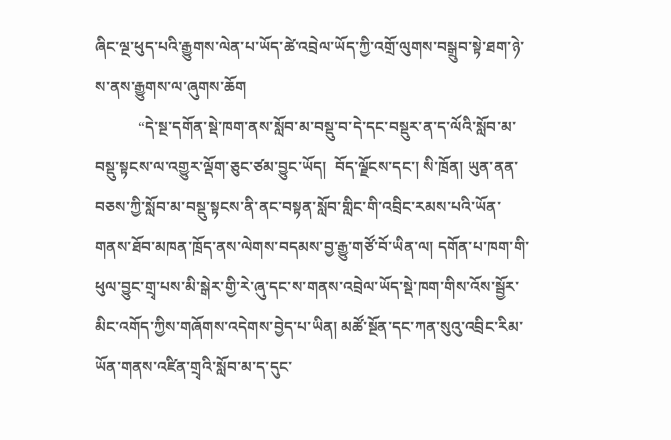ཞིང་ལྔ་ཕུད་པའི་རྒྱུགས་ལེན་པ་ཡོད་ཚེ་འབྲེལ་ཡོད་ཀྱི་འགྲོ་ལུགས་བསྒྲུབ་སྟེ་ཐག་ཉེ་ས་ནས་རྒྱུགས་ལ་ཞུགས་ཆོག
           “དེ་སྔ་དགོན་སྡེ་ཁག་ནས་སློབ་མ་བསྡུ་བ་དེ་དང་བསྡུར་ན་ད་ལོའི་སློབ་མ་བསྡུ་སྟངས་ལ་འགྱུར་ལྡོག་ཅུང་ཙམ་བྱུང་ཡོད།  བོད་ལྗོངས་དང་། སི་ཁྲོན། ཡུན་ནན་བཅས་ཀྱི་སློབ་མ་བསྡུ་སྟངས་ནི་ནང་བསྟན་སློབ་གླིང་གི་འབྲིང་རམས་པའི་ཡོན་གནས་ཐོབ་མཁན་ཁྲོད་ནས་ལེགས་བདམས་བྱ་རྒྱུ་གཙོ་བོ་ཡིན་ལ། དགོན་པ་ཁག་གི་ཕུལ་བྱུང་གྲྭ་པས་མི་སྒེར་གྱི་རེ་ཞུ་དང་ས་གནས་འབྲེལ་ཡོད་སྡེ་ཁག་གིས་འོས་སྦྱོར་མིང་འགོད་ཀྱིས་གཞོགས་འདེགས་བྱེད་པ་ཡིན། མཚོ་སྔོན་དང་ཀན་སུའུ་འབྲིང་རིམ་ཡོན་གནས་འཛིན་གྲྭའི་སློབ་མ་ད་དུང་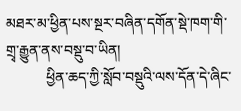མཐར་མ་ཕྱིན་པས་སྔར་བཞིན་དགོན་སྡེ་ཁག་གི་གྲྭ་རྒྱུན་ནས་བསྡུ་བ་ཡིན།
           ཕྱིན་ཆད་ཀྱི་སློབ་བསྡུའི་ལས་དོན་དེ་ཞིང་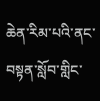ཆེན་རིམ་པའི་ནང་བསྟན་སློབ་གླིང་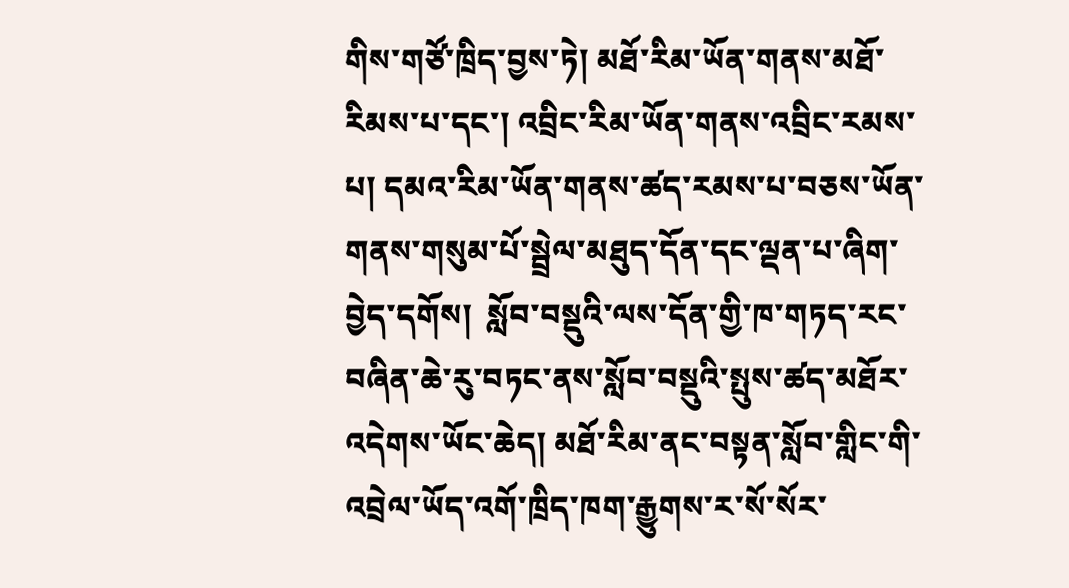གིས་གཙོ་ཁྲིད་བྱས་ཏེ། མཐོ་རིམ་ཡོན་གནས་མཐོ་རིམས་པ་དང་། འབྲིང་རིམ་ཡོན་གནས་འབྲིང་རམས་པ། དམའ་རིམ་ཡོན་གནས་ཚད་རམས་པ་བཅས་ཡོན་གནས་གསུམ་པོ་སྦྲེལ་མཐུད་དོན་དང་ལྡན་པ་ཞིག་བྱེད་དགོས།  སློབ་བསྡུའི་ལས་དོན་གྱི་ཁ་གཏད་རང་བཞིན་ཆེ་རུ་བཏང་ནས་སློབ་བསྡུའི་སྤུས་ཚད་མཐོར་འདེགས་ཡོང་ཆེད། མཐོ་རིམ་ནང་བསྟན་སློབ་གླིང་གི་འབྲེལ་ཡོད་འགོ་ཁྲིད་ཁག་རྒྱུགས་ར་སོ་སོར་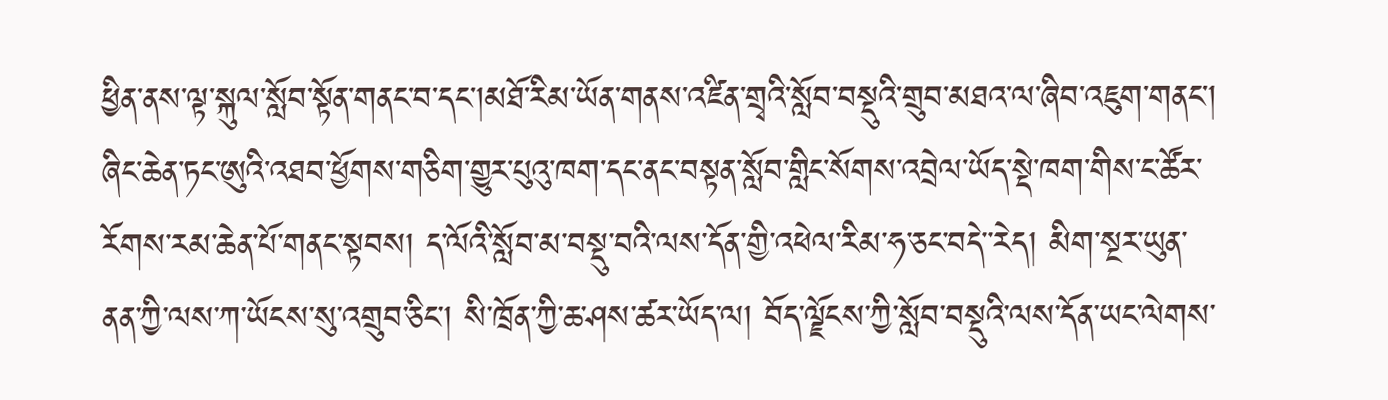ཕྱིན་ནས་ལྟ་སྐུལ་སློབ་སྟོན་གནང་བ་དང་།མཐོ་རིམ་ཡོན་གནས་འཛིན་གྲྭའི་སློབ་བསྡུའི་གྲུབ་མཐའ་ལ་ཞིབ་འཇུག་གནང་། ཞིང་ཆེན་ཏང་ཨུའི་འཐབ་ཕྱོགས་གཅིག་གྱུར་པུའུ་ཁག་དང་ནང་བསྟན་སློབ་གླིང་སོགས་འབྲེལ་ཡོད་སྡེ་ཁག་གིས་ང་ཚོར་རོགས་རམ་ཆེན་པོ་གནང་སྟབས། ད་ལོའི་སློབ་མ་བསྡུ་བའི་ལས་དོན་གྱི་འཕེལ་རིམ་ཧ་ཅང་བདེ་་རེད། མིག་སྔར་ཡུན་ནན་ཀྱི་ལས་ཀ་ཡོངས་སུ་འགྲུབ་ཅིང་། སི་ཁྲོན་ཀྱི་ཆ་ཤས་ཚར་ཡོད་ལ། བོད་ལྗོངས་ཀྱི་སློབ་བསྡུའི་ལས་དོན་ཡང་ལེགས་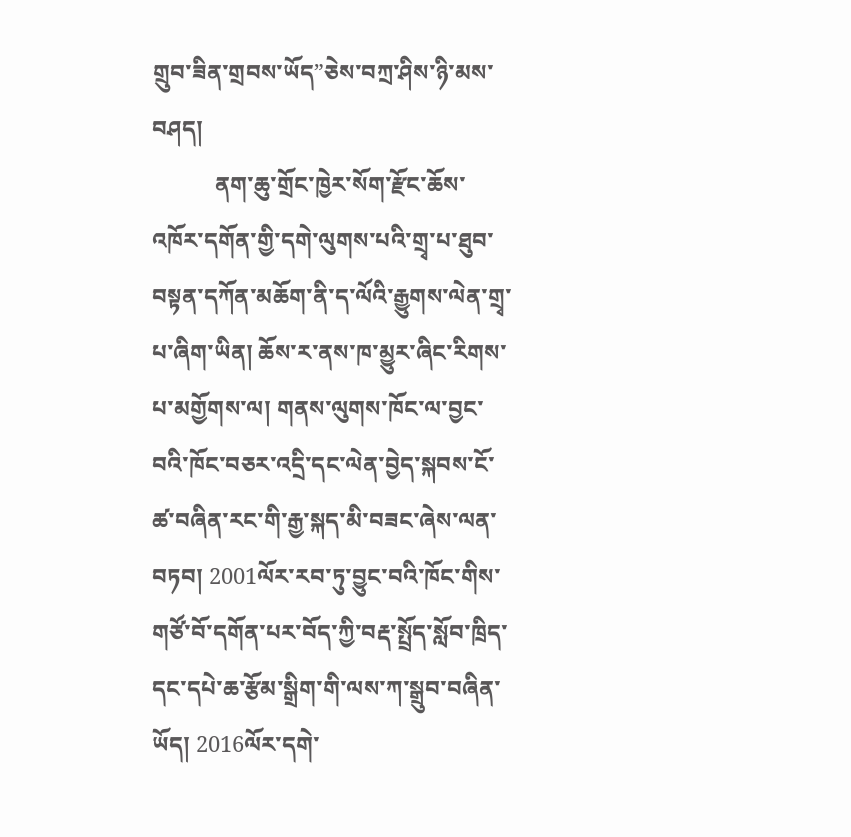གྲུབ་ཟིན་གྲབས་ཡོད”ཅེས་བཀྲ་ཤིས་ཉི་མས་བཤད།
           ནག་ཆུ་གྲོང་ཁྱེར་སོག་རྫོང་ཆོས་འཁོར་དགོན་གྱི་དགེ་ལུགས་པའི་གྲྭ་པ་ཐུབ་བསྟན་དཀོན་མཆོག་ནི་ད་ལོའི་རྒྱུགས་ལེན་གྲྭ་པ་ཞིག་ཡིན། ཆོས་ར་ནས་ཁ་མྱུར་ཞིང་རིགས་པ་མགྱོགས་ལ། གནས་ལུགས་ཁོང་ལ་བྱང་བའི་ཁོང་བཅར་འདྲི་དང་ལེན་བྱེད་སྐབས་ངོ་ཚ་བཞིན་རང་གི་རྒྱ་སྐད་མི་བཟང་ཞེས་ལན་བཏབ། 2001ལོར་རབ་ཏུ་བྱུང་བའི་ཁོང་གིས་གཙོ་བོ་དགོན་པར་བོད་ཀྱི་བརྡ་སྤྲོད་སློབ་ཁྲིད་དང་དཔེ་ཆ་རྩོམ་སྒྲིག་གི་ལས་ཀ་སྒྲུབ་བཞིན་ཡོད། 2016ལོར་དགེ་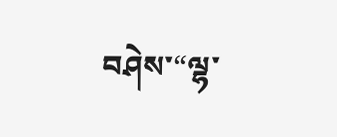བཤེས་“ལྷ་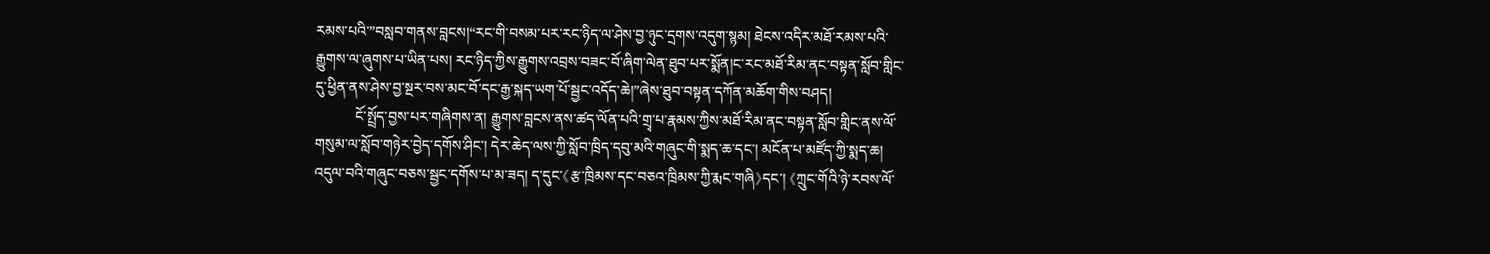རམས་པའི་”བསླབ་གནས་བླངས།“རང་གི་བསམ་པར་རང་ཉིད་ལ་ཤེས་བྱ་ཉུང་དྲགས་འདུག་སྙམ། ཐེངས་འདིར་མཐོ་རམས་པའི་རྒྱུགས་ལ་ཞུགས་པ་ཡིན་པས། རང་ཉིད་ཀྱིས་རྒྱུགས་འབྲས་བཟང་བོ་ཞིག་ལེན་ཐུབ་པར་སྨོན།ང་རང་མཐོ་རིམ་ནང་བསྟན་སློབ་གླིང་དུ་ཕྱིན་ནས་ཤེས་བྱ་སྔར་བས་མང་བོ་དང་རྒྱ་སྐད་ཡག་པོ་སྦྱང་འདོད་ཆེ།”ཞེས་ཐུབ་བསྟན་དཀོན་མཆོག་གིས་བཤད།
           ངོ་སྤྲོད་བྱས་པར་གཞིགས་ན། རྒྱུགས་བླངས་ནས་ཚད་ལོན་པའི་གྲྭ་པ་རྣམས་ཀྱིས་མཐོ་རིམ་ནང་བསྟན་སློབ་གླིང་ནས་ལོ་གསུམ་ལ་སློབ་གཉེར་བྱེད་དགོས་ཤིང་། དེར་ཆེད་ལས་ཀྱི་སློབ་ཁྲིད་དབུ་མའི་གཞུང་གི་སྨད་ཆ་དང་། མངོན་པ་མཛོད་ཀྱི་སྨད་ཆ། འདུལ་བའི་གཞུང་བཅས་སྦྱང་དགོས་པ་མ་ཟད། ད་དུང་《རྩ་ཁྲིམས་དང་བཅའ་ཁྲིམས་ཀྱི་རྨང་གཞི》དང་། 《ཀྲུང་གོའི་ཉེ་རབས་ལོ་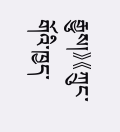རྒྱུས།》《ཀྲུང་གོའི་ཁྱད་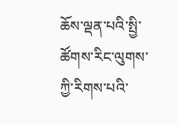ཆོས་ལྡན་པའི་སྤྱི་ཚོགས་རིང་ལུགས་ཀྱི་རིགས་པའི་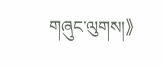གཞུང་ལུགས།》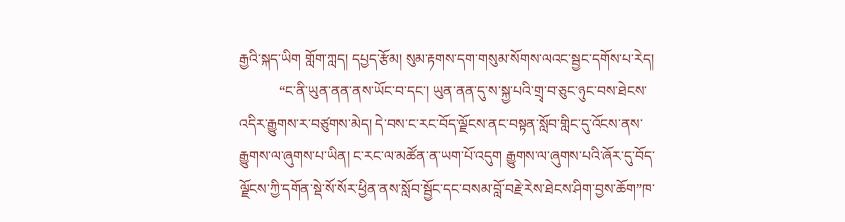རྒྱའི་སྐད་ཡིག གློག་ཀླད། དཔྱད་རྩོམ། སུམ་རྟགས་དག་གསུམ་སོགས་ལའང་སྦྱང་དགོས་པ་རེད།
           “ང་ནི་ཡུན་ནན་ནས་ཡོང་བ་དང་། ཡུན་ནན་དུ་ས་སྐྱ་པའི་གྲྭ་བ་ཅུང་ཉུང་བས་ཐེངས་འདིར་རྒྱུགས་ར་བཙུགས་མེད། དེ་བས་ང་རང་བོད་ལྗོངས་ནང་བསྟན་སློབ་གླིང་དུ་འོངས་ནས་རྒྱུགས་ལ་ཞུགས་པ་ཡིན། ང་རང་ལ་མཚོན་ན་ཡག་པོ་འདུག རྒྱུགས་ལ་ཞུགས་པའི་ཞོར་དུ་བོད་ལྗོངས་ཀྱི་དགོན་སྡེ་སོ་སོར་ཕྱིན་ནས་སློབ་སྦྱོང་དང་བསམ་བློ་བརྗེ་རེས་ཐེངས་ཤིག་བྱས་ཆོག”ཁ་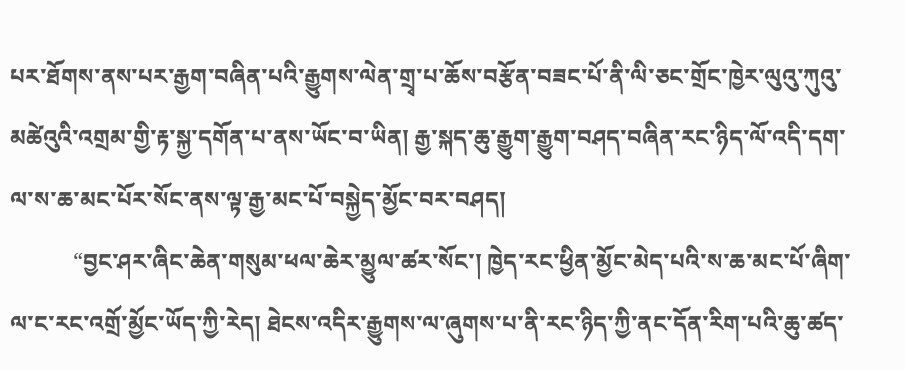པར་ཐོགས་ནས་པར་རྒྱག་བཞིན་པའི་རྒྱུགས་ལེན་གྲྭ་པ་ཆོས་བརྩོན་བཟང་པོ་ནི་ལི་ཅང་གྲོང་ཁྱེར་ལུའུ་ཀུའུ་མཚེའུའི་འགྲམ་གྱི་རྟ་སྐྱ་དགོན་པ་ནས་ཡོང་བ་ཡིན། རྒྱ་སྐད་ཆུ་རྒྱུག་རྒྱུག་བཤད་བཞིན་རང་ཉིད་ལོ་འདི་དག་ལ་ས་ཆ་མང་པོར་སོང་ནས་ལྟ་རྒྱ་མང་པོ་བསྐྱེད་མྱོང་བར་བཤད།
           “བྱང་ཤར་ཞིང་ཆེན་གསུམ་ཕལ་ཆེར་མྱུལ་ཚར་སོང་། ཁྱེད་རང་ཕྱིན་མྱོང་མེད་པའི་ས་ཆ་མང་པོ་ཞིག་ལ་ང་རང་འགྲོ་མྱོང་ཡོད་ཀྱི་རེད། ཐེངས་འདིར་རྒྱུགས་ལ་ཞུགས་པ་ནི་རང་ཉིད་ཀྱི་ནང་དོན་རིག་པའི་ཆུ་ཚད་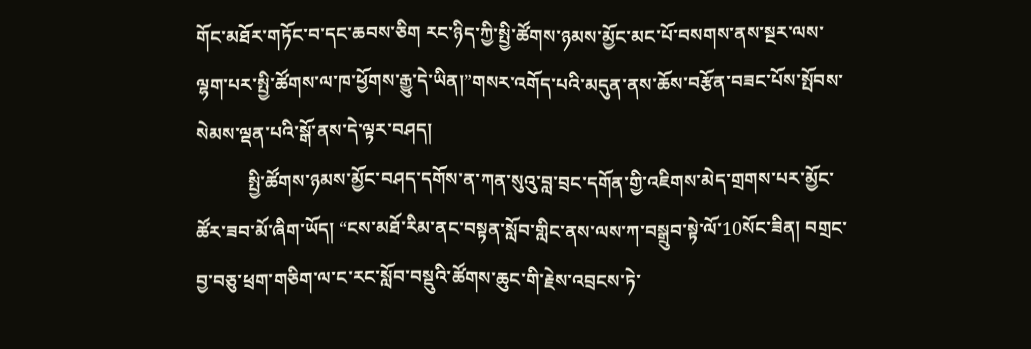གོང་མཐོར་གཏོང་བ་དང་ཆབས་ཅིག རང་ཉིད་ཀྱི་སྤྱི་ཚོགས་ཉམས་མྱོང་མང་པོ་བསགས་ནས་སྔར་ལས་ལྷག་པར་སྤྱི་ཚོགས་ལ་ཁ་ཕྱོགས་རྒྱུ་དེ་ཡིན།”གསར་འགོད་པའི་མདུན་ནས་ཆོས་བརྩོན་བཟང་པོས་སྤོབས་སེམས་ལྡན་པའི་སྒོ་ནས་དེ་ལྟར་བཤད།
           སྤྱི་ཚོགས་ཉམས་མྱོང་བཤད་དགོས་ན་ཀན་སུའུ་བླ་བྲང་དགོན་གྱི་འཇིགས་མེད་གྲགས་པར་མྱོང་ཚོར་ཟབ་མོ་ཞིག་ཡོད། “ངས་མཐོ་རིམ་ནང་བསྟན་སློབ་གླིང་ནས་ལས་ཀ་བསྒྲུབ་སྟེ་ལོ་10སོང་ཟིན། བགྲང་བྱ་བཅུ་ཕྲག་གཅིག་ལ་ང་རང་སློབ་བསྡུའི་ཚོགས་ཆུང་གི་རྗེས་འབྲངས་ཏེ་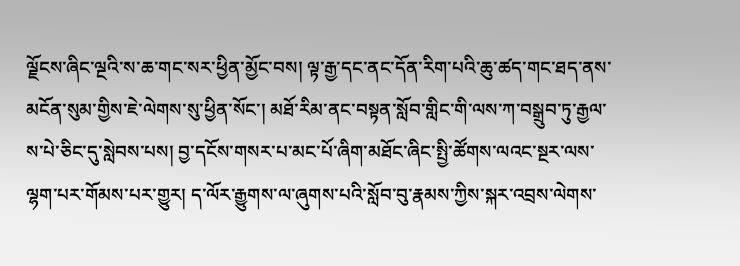ལྗོངས་ཞིང་ལྔའི་ས་ཆ་གང་སར་ཕྱིན་མྱོང་བས། ལྟ་རྒྱ་དང་ནང་དོན་རིག་པའི་ཆུ་ཚད་གང་ཐད་ནས་མངོན་སུམ་གྱིས་ཇེ་ལེགས་སུ་ཕྱིན་སོང་། མཐོ་རིམ་ནང་བསྟན་སློབ་གླིང་གི་ལས་ཀ་བསྒྲུབ་ཏུ་རྒྱལ་ས་པེ་ཅིང་དུ་སླེབས་པས། བྱ་དངོས་གསར་པ་མང་པོ་ཞིག་མཐོང་ཞིང་སྤྱི་ཚོགས་ལའང་སྔར་ལས་ལྷག་པར་གོམས་པར་གྱུར། ད་ལོར་རྒྱུགས་ལ་ཞུགས་པའི་སློབ་བུ་རྣམས་ཀྱིས་སྐར་འབྲས་ལེགས་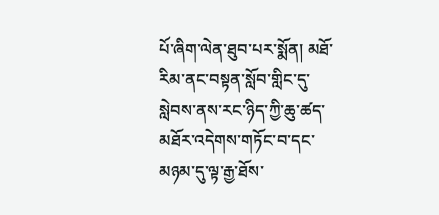པོ་ཞིག་ལེན་ཐུབ་པར་སྨོན། མཐོ་རིམ་ནང་བསྟན་སློབ་གླིང་དུ་སླེབས་ནས་རང་ཉིད་ཀྱི་ཆུ་ཚད་མཐོར་འདེགས་གཏོང་བ་དང་མཉམ་དུ་ལྟ་རྒྱ་ཐོས་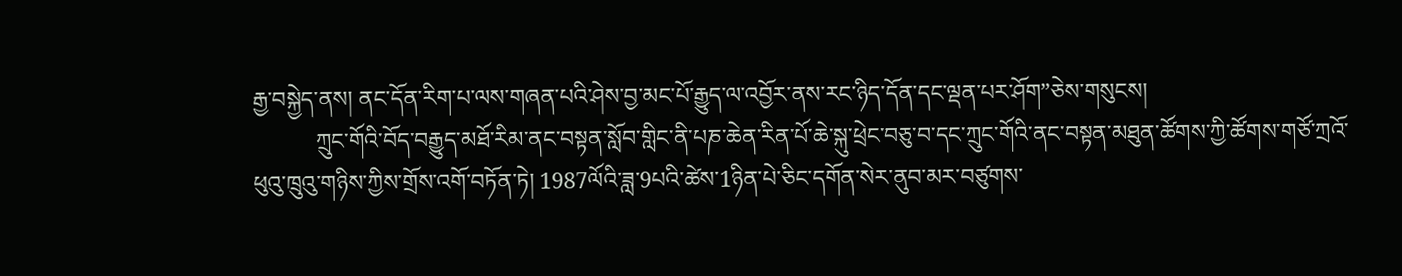རྒྱ་བསྐྱེད་ནས། ནང་དོན་རིག་པ་ལས་གཞན་པའི་ཤེས་བྱ་མང་པོ་རྒྱུད་ལ་འབྱོར་ནས་རང་ཉིད་དོན་དང་ལྡན་པར་ཤོག”ཅེས་གསུངས།
           ཀྲུང་གོའི་བོད་བརྒྱུད་མཐོ་རིམ་ནང་བསྟན་སློབ་གླིང་ནི་པཎ་ཆེན་རིན་པོ་ཆེ་སྐུ་ཕྲེང་བཅུ་བ་དང་ཀྲུང་གོའི་ནང་བསྟན་མཐུན་ཚོགས་ཀྱི་ཚོགས་གཙོ་ཀྲའོ་ཕུའུ་ཁྲུའུ་གཉིས་ཀྱིས་གྲོས་འགོ་བཏོན་ཏེ། 1987ལོའི་ཟླ་9པའི་ཚེས་1ཉིན་པེ་ཅིང་དགོན་སེར་ནུབ་མར་བཙུགས་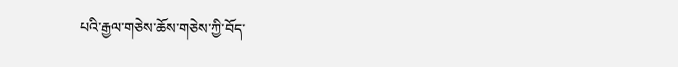པའི་རྒྱལ་གཅེས་ཆོས་གཅེས་ཀྱི་བོད་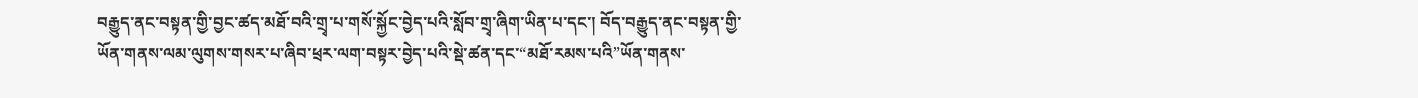བརྒྱུད་ནང་བསྟན་གྱི་བྱང་ཚད་མཐོ་བའི་གྲྭ་པ་གསོ་སྐྱོང་བྱེད་པའི་སློབ་གྲྭ་ཞིག་ཡིན་པ་དང་། བོད་བརྒྱུད་ནང་བསྟན་གྱི་ཡོན་གནས་ལམ་ལུགས་གསར་པ་ཞིབ་ཕྲར་ལག་བསྟར་བྱེད་པའི་སྡེ་ཚན་དང་“མཐོ་རམས་པའི”ཡོན་གནས་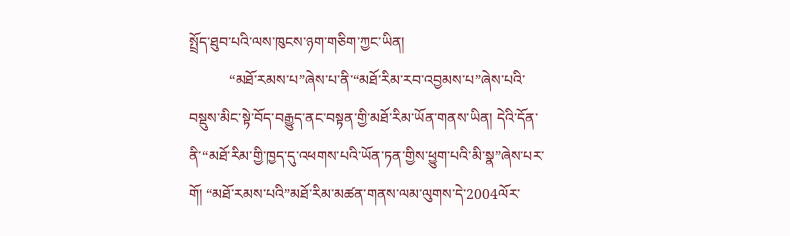སྤྲོད་ཐུབ་པའི་ལས་ཁུངས་ཉག་གཅིག་ཀྱང་ཡིན།
           “མཐོ་རམས་པ”ཞེས་པ་ནི་“མཐོ་རིམ་རབ་འབྱམས་པ”ཞེས་པའི་བསྡུས་མིང་སྟེ་བོད་བརྒྱུད་ནང་བསྟན་གྱི་མཐོ་རིམ་ཡོན་གནས་ཡིན། དེའི་དོན་ནི་“མཐོ་རིམ་གྱི་ཁྱད་དུ་འཕགས་པའི་ཡོན་ཏན་གྱིས་ཕྱུག་པའི་མི་སྣ”ཞེས་པར་གོ། “མཐོ་རམས་པའི”མཐོ་རིམ་མཚན་གནས་ལམ་ལུགས་དེ་2004ལོར་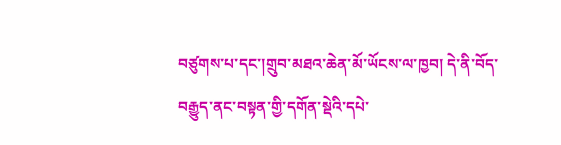བཙུགས་པ་དང་།གྲུབ་མཐའ་ཆེན་མོ་ཡོངས་ལ་ཁྱབ། དེ་ནི་བོད་བརྒྱུད་ནང་བསྟན་གྱི་དགོན་སྡེའི་དཔེ་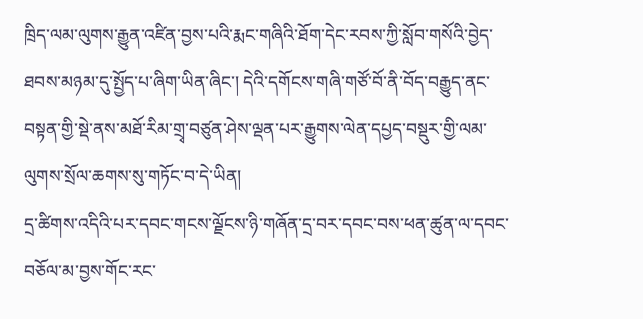ཁྲིད་ལམ་ལུགས་རྒྱུན་འཛིན་བྱས་པའི་རྨང་གཞིའི་ཐོག་དེང་རབས་ཀྱི་སློབ་གསོའི་བྱེད་ཐབས་མཉམ་དུ་སྤྱོད་པ་ཞིག་ཡིན་ཞིང་། དེའི་དགོངས་གཞི་གཙོ་བོ་ནི་བོད་བརྒྱུད་ནང་བསྟན་གྱི་སྡེ་ནས་མཐོ་རིམ་གྲྭ་བཙུན་ཤེས་ལྡན་པར་རྒྱུགས་ལེན་དཔྱད་བསྡུར་གྱི་ལམ་ལུགས་སྲོལ་ཆགས་སུ་གཏོང་བ་དེ་ཡིན།
དྲ་ཚིགས་འདིའི་པར་དབང་གངས་ལྗོངས་ཉི་གཞོན་དྲ་བར་དབང་བས་ཕན་ཚུན་ལ་དབང་བཅོལ་མ་བྱས་གོང་རང་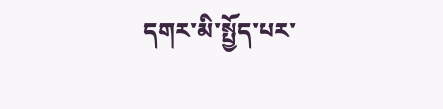དགར་མི་སྤྱོད་པར་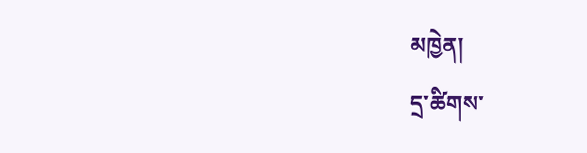མཁྱེན།
དྲ་ཚིགས་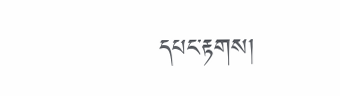དཔང་རྟགས།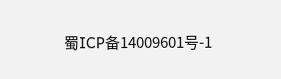蜀ICP备14009601号-1